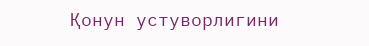Қонун устуворлигини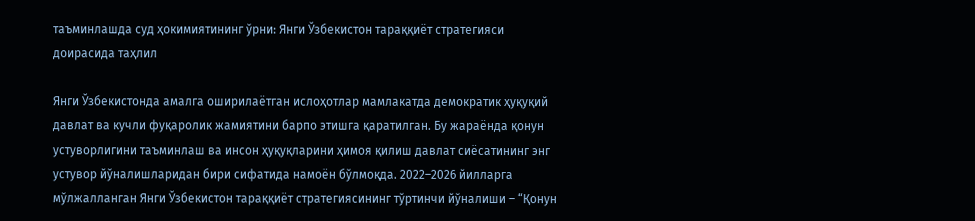таъминлашда суд ҳокимиятининг ўрни: Янги Ўзбекистон тараққиёт стратегияси доирасида таҳлил

Янги Ўзбекистонда амалга оширилаётган ислоҳотлар мамлакатда демократик ҳуқуқий давлат ва кучли фуқаролик жамиятини барпо этишга қаратилган. Бу жараёнда қонун устуворлигини таъминлаш ва инсон ҳуқуқларини ҳимоя қилиш давлат сиёсатининг энг устувор йўналишларидан бири сифатида намоён бўлмоқда. 2022–2026 йилларга мўлжалланган Янги Ўзбекистон тараққиёт стратегиясининг тўртинчи йўналиши – “Қонун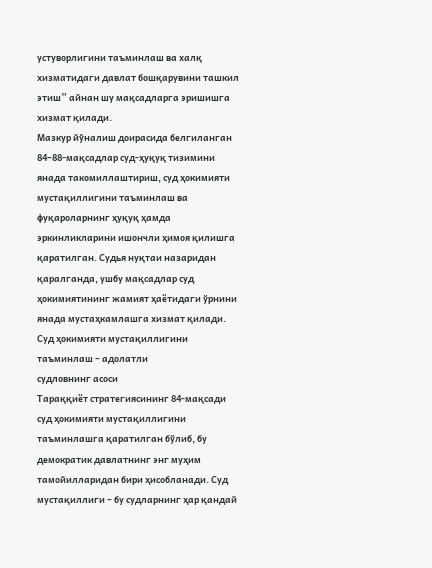устуворлигини таъминлаш ва халқ хизматидаги давлат бошқарувини ташкил этиш” айнан шу мақсадларга эришишга хизмат қилади.
Мазкур йўналиш доирасида белгиланган 84–88-мақсадлар суд-ҳуқуқ тизимини янада такомиллаштириш, суд ҳокимияти мустақиллигини таъминлаш ва фуқароларнинг ҳуқуқ ҳамда эркинликларини ишончли ҳимоя қилишга қаратилган. Судья нуқтаи назаридан қаралганда, ушбу мақсадлар суд ҳокимиятининг жамият ҳаётидаги ўрнини янада мустаҳкамлашга хизмат қилади.
Суд ҳокимияти мустақиллигини таъминлаш – адолатли
судловнинг асоси
Тараққиёт стратегиясининг 84-мақсади суд ҳокимияти мустақиллигини таъминлашга қаратилган бўлиб, бу демократик давлатнинг энг муҳим тамойилларидан бири ҳисобланади. Суд мустақиллиги – бу судларнинг ҳар қандай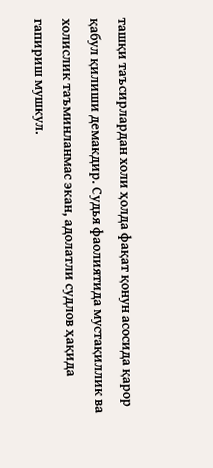ташқи таъсирлардан холи ҳолда фақат қонун асосида қарор қабул қилиши демакдир. Судья фаолиятида мустақиллик ва холислик таъминланмас экан, адолатли судлов ҳақида гапириш мушкул.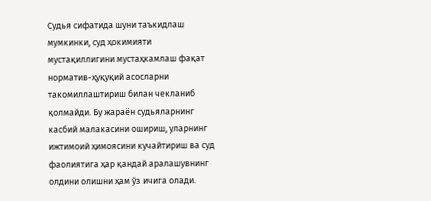Судья сифатида шуни таъкидлаш мумкинки, суд ҳокимияти мустақиллигини мустаҳкамлаш фақат норматив-ҳуқуқий асосларни такомиллаштириш билан чекланиб қолмайди. Бу жараён судьяларнинг касбий малакасини ошириш, уларнинг ижтимоий ҳимоясини кучайтириш ва суд фаолиятига ҳар қандай аралашувнинг олдини олишни ҳам ўз ичига олади.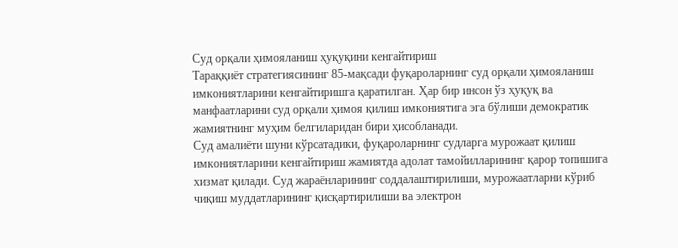Суд орқали ҳимояланиш ҳуқуқини кенгайтириш
Тараққиёт стратегиясининг 85-мақсади фуқароларнинг суд орқали ҳимояланиш имкониятларини кенгайтиришга қаратилган. Ҳар бир инсон ўз ҳуқуқ ва манфаатларини суд орқали ҳимоя қилиш имкониятига эга бўлиши демократик жамиятнинг муҳим белгиларидан бири ҳисобланади.
Суд амалиёти шуни кўрсатадики, фуқароларнинг судларга мурожаат қилиш имкониятларини кенгайтириш жамиятда адолат тамойилларининг қарор топишига хизмат қилади. Суд жараёнларининг соддалаштирилиши, мурожаатларни кўриб чиқиш муддатларининг қисқартирилиши ва электрон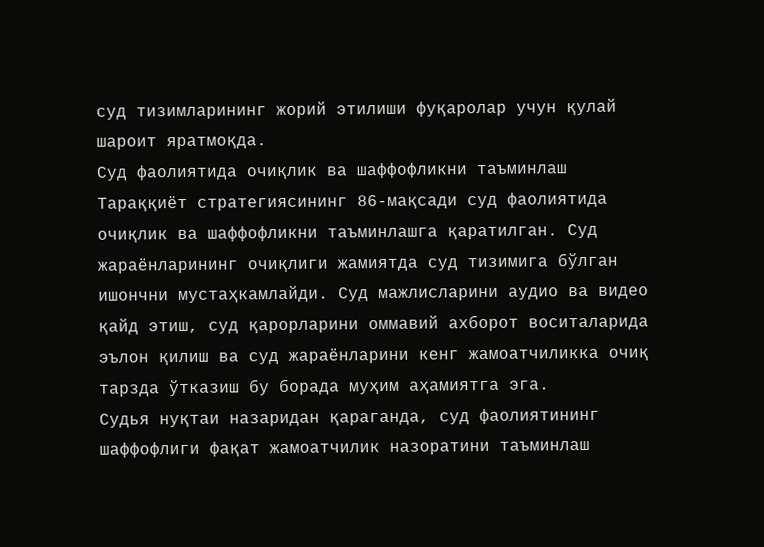суд тизимларининг жорий этилиши фуқаролар учун қулай шароит яратмоқда.
Суд фаолиятида очиқлик ва шаффофликни таъминлаш
Тараққиёт стратегиясининг 86-мақсади суд фаолиятида очиқлик ва шаффофликни таъминлашга қаратилган. Суд жараёнларининг очиқлиги жамиятда суд тизимига бўлган ишончни мустаҳкамлайди. Суд мажлисларини аудио ва видео қайд этиш, суд қарорларини оммавий ахборот воситаларида эълон қилиш ва суд жараёнларини кенг жамоатчиликка очиқ тарзда ўтказиш бу борада муҳим аҳамиятга эга.
Судья нуқтаи назаридан қараганда, суд фаолиятининг шаффофлиги фақат жамоатчилик назоратини таъминлаш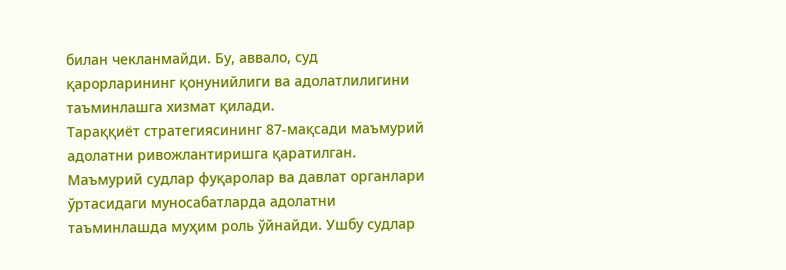билан чекланмайди. Бу, аввало, суд қарорларининг қонунийлиги ва адолатлилигини таъминлашга хизмат қилади.
Тараққиёт стратегиясининг 87-мақсади маъмурий адолатни ривожлантиришга қаратилган. Маъмурий судлар фуқаролар ва давлат органлари ўртасидаги муносабатларда адолатни таъминлашда муҳим роль ўйнайди. Ушбу судлар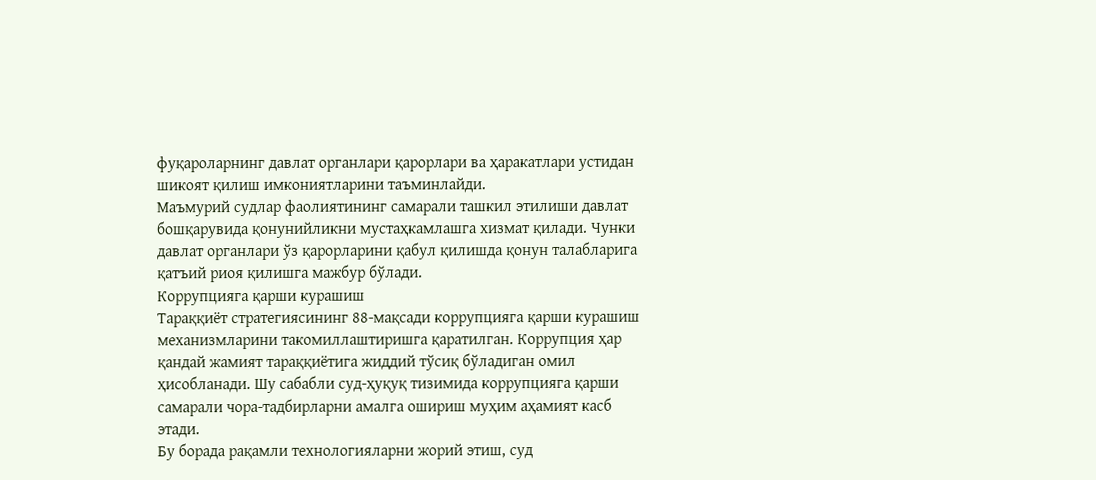фуқароларнинг давлат органлари қарорлари ва ҳаракатлари устидан шикоят қилиш имкониятларини таъминлайди.
Маъмурий судлар фаолиятининг самарали ташкил этилиши давлат бошқарувида қонунийликни мустаҳкамлашга хизмат қилади. Чунки давлат органлари ўз қарорларини қабул қилишда қонун талабларига қатъий риоя қилишга мажбур бўлади.
Коррупцияга қарши курашиш
Тараққиёт стратегиясининг 88-мақсади коррупцияга қарши курашиш механизмларини такомиллаштиришга қаратилган. Коррупция ҳар қандай жамият тараққиётига жиддий тўсиқ бўладиган омил ҳисобланади. Шу сабабли суд-ҳуқуқ тизимида коррупцияга қарши самарали чора-тадбирларни амалга ошириш муҳим аҳамият касб этади.
Бу борада рақамли технологияларни жорий этиш, суд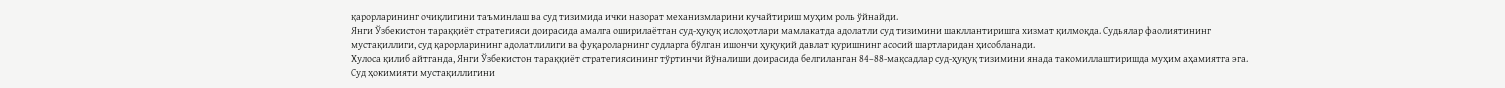қарорларининг очиқлигини таъминлаш ва суд тизимида ички назорат механизмларини кучайтириш муҳим роль ўйнайди.
Янги Ўзбекистон тараққиёт стратегияси доирасида амалга оширилаётган суд-ҳуқуқ ислоҳотлари мамлакатда адолатли суд тизимини шакллантиришга хизмат қилмоқда. Судьялар фаолиятининг мустақиллиги, суд қарорларининг адолатлилиги ва фуқароларнинг судларга бўлган ишончи ҳуқуқий давлат қуришнинг асосий шартларидан ҳисобланади.
Хулоса қилиб айтганда, Янги Ўзбекистон тараққиёт стратегиясининг тўртинчи йўналиши доирасида белгиланган 84–88-мақсадлар суд-ҳуқуқ тизимини янада такомиллаштиришда муҳим аҳамиятга эга. Суд ҳокимияти мустақиллигини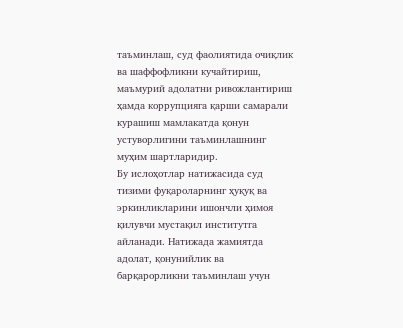таъминлаш, суд фаолиятида очиқлик ва шаффофликни кучайтириш, маъмурий адолатни ривожлантириш ҳамда коррупцияга қарши самарали курашиш мамлакатда қонун устуворлигини таъминлашнинг муҳим шартларидир.
Бу ислоҳотлар натижасида суд тизими фуқароларнинг ҳуқуқ ва эркинликларини ишончли ҳимоя қилувчи мустақил институтга айланади. Натижада жамиятда адолат, қонунийлик ва барқарорликни таъминлаш учун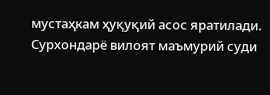мустаҳкам ҳуқуқий асос яратилади.
Сурхондарё вилоят маъмурий суди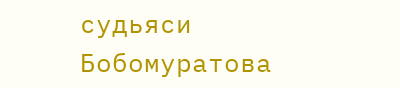судьяси
Бобомуратова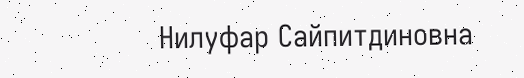Нилуфар Сайпитдиновна